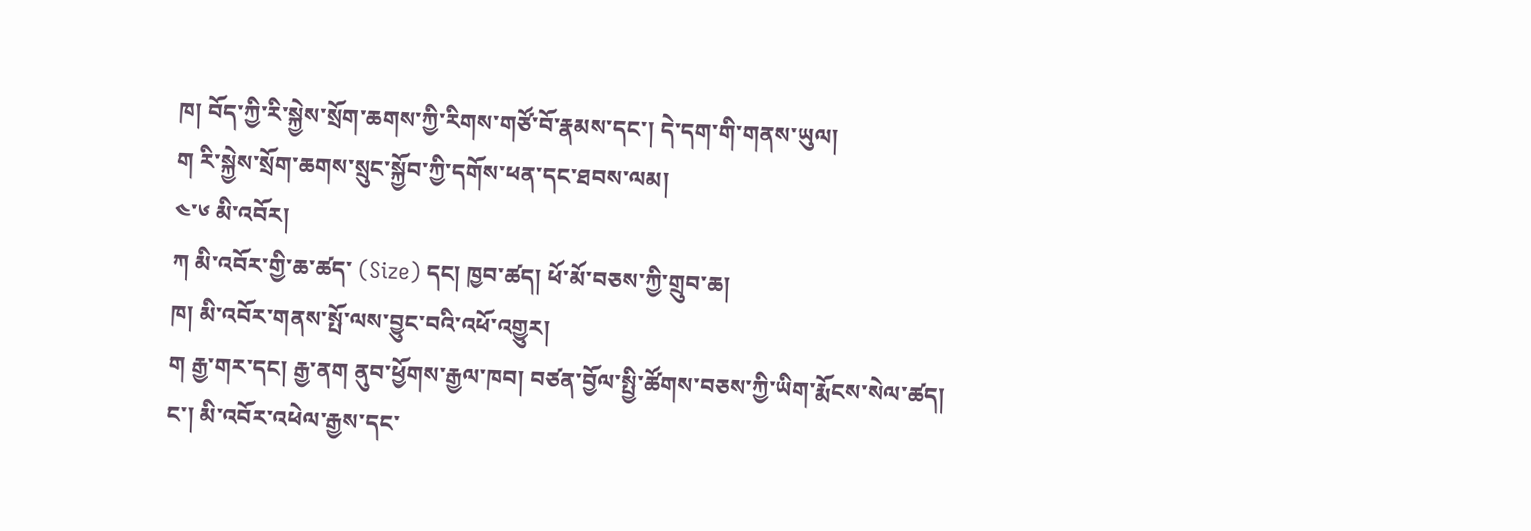ཁ། བོད་ཀྱི་རི་སྐྱེས་སྲོག་ཆགས་ཀྱི་རིགས་གཙོ་བོ་རྣམས་དང་། དེ་དག་གི་གནས་ཡུལ།
ག རི་སྐྱེས་སྲོག་ཆགས་སྲུང་སྐྱོབ་ཀྱི་དགོས་ཕན་དང་ཐབས་ལམ།
༤་༦ མི་འབོར།
ཀ མི་འབོར་གྱི་ཆ་ཚད་ (Size) དང། ཁྱབ་ཚད། ཕོ་མོ་བཅས་ཀྱི་གྲུབ་ཆ།
ཁ། མི་འབོར་གནས་སྤོ་ལས་བྱུང་བའི་འཕོ་འགྱུར།
ག རྒྱ་གར་དང། རྒྱ་ནག ནུབ་ཕྱོགས་རྒྱལ་ཁབ། བཙན་བྱོལ་སྤྱི་ཚོགས་བཅས་ཀྱི་ཡིག་རྨོངས་སེལ་ཚད།
ང་། མི་འབོར་འཕེལ་རྒྱས་དང་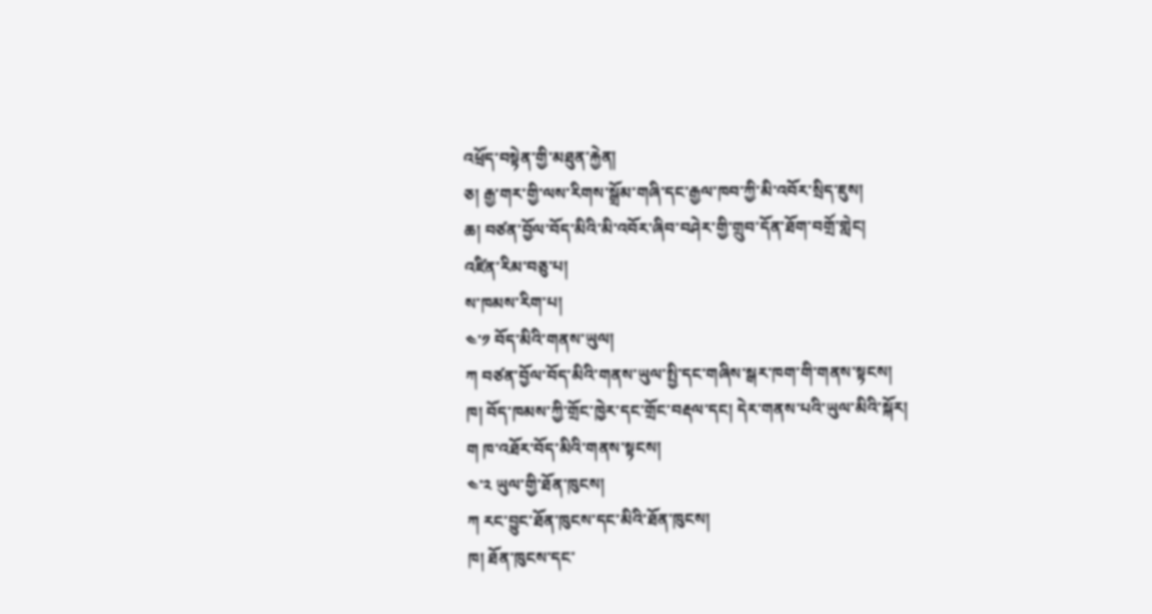འཕྲོད་བསྟེན་གྱི་མཐུན་རྐྱེན།
ཅ། རྒྱ་གར་གྱི་ལས་རིགས་སྒྲོམ་གཞི་དང་རྒྱལ་ཁབ་ཀྱི་མི་འབོར་སྲིད་ཇུས།
ཆ། བཙན་བྱོལ་བོད་མིའི་མི་འབོར་ཞིབ་བཤེར་གྱི་གྲུབ་དོན་ཐོག་བགྲོ་གླེང།
འཛིན་རིམ་བཅུ་པ།
ས་ཁམས་རིག་པ།
༤་༡ བོད་མིའི་གནས་ཡུལ།
ཀ བཙན་བྱོལ་བོད་མིའི་གནས་ཡུལ་སྤྱི་དང་གཞིས་སྒར་ཁག་གི་གནས་སྟངས།
ཁ། བོད་ཁམས་ཀྱི་གྲོང་ཁྱེར་དང་གྲོང་བརྡལ་དང། དེར་གནས་པའི་ཡུལ་མིའི་སྐོར།
ག ཁ་འཐོར་བོད་མིའི་གནས་སྟངས།
༤་༢ ཡུལ་གྱི་ཐོན་ཁུངས།
ཀ རང་བྱུང་ཐོན་ཁུངས་དང་མིའི་ཐོན་ཁུངས།
ཁ། ཐོན་ཁུངས་དང་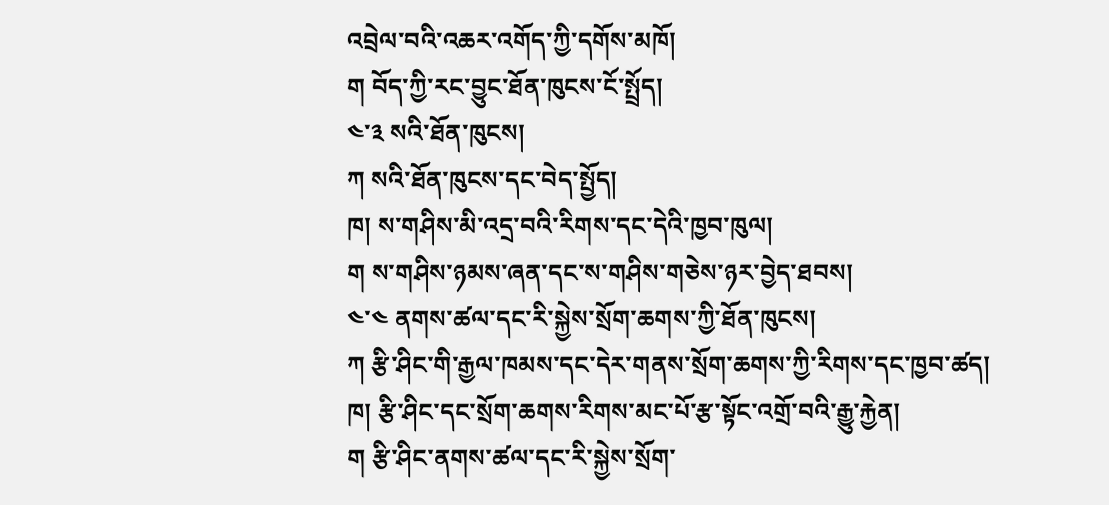འབྲེལ་བའི་འཆར་འགོད་ཀྱི་དགོས་མཁོ།
ག བོད་ཀྱི་རང་བྱུང་ཐོན་ཁུངས་ངོ་སྤྲོད།
༤་༣ སའི་ཐོན་ཁུངས།
ཀ སའི་ཐོན་ཁུངས་དང་བེད་སྤྱོད།
ཁ། ས་གཤིས་མི་འདྲ་བའི་རིགས་དང་དེའི་ཁྱབ་ཁུལ།
ག ས་གཤིས་ཉམས་ཞན་དང་ས་གཤིས་གཅེས་ཉར་བྱེད་ཐབས།
༤་༤ ནགས་ཚལ་དང་རི་སྐྱེས་སྲོག་ཆགས་ཀྱི་ཐོན་ཁུངས།
ཀ རྩི་ཤིང་གི་རྒྱལ་ཁམས་དང་དེར་གནས་སྲོག་ཆགས་ཀྱི་རིགས་དང་ཁྱབ་ཚད།
ཁ། རྩི་ཤིང་དང་སྲོག་ཆགས་རིགས་མང་པོ་རྩ་སྟོང་འགྲོ་བའི་རྒྱུ་རྐྱེན།
ག རྩི་ཤིང་ནགས་ཚལ་དང་རི་སྐྱེས་སྲོག་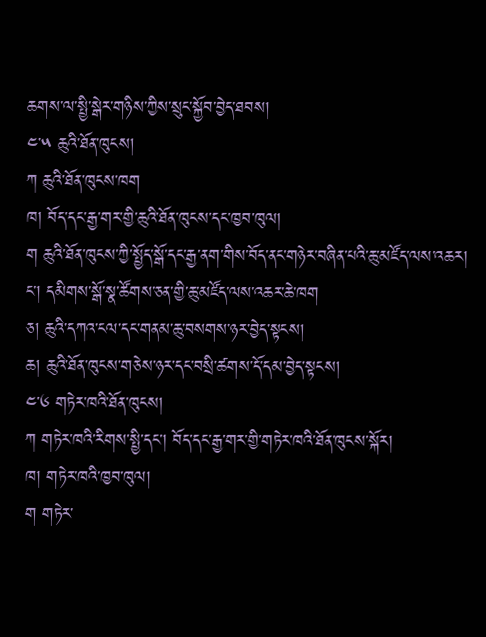ཆགས་ལ་སྤྱི་སྒེར་གཉིས་ཀྱིས་སྲུང་སྐྱོབ་བྱེད་ཐབས།
༤་༥ ཆུའི་ཐོན་ཁུངས།
ཀ ཆུའི་ཐོན་ཁུངས་ཁག
ཁ། བོད་དང་རྒྱ་གར་གྱི་ཆུའི་ཐོན་ཁུངས་དང་ཁྱབ་ཁུལ།
ག ཆུའི་ཐོན་ཁུངས་ཀྱི་སྤྱོད་སྒོ་དང་རྒྱ་ནག་གིས་བོད་ནང་གཉེར་བཞིན་པའི་ཆུ་མཛོད་ལས་འཆར།
ང་། དམིགས་སྒོ་སྣ་ཚོགས་ཅན་གྱི་ཆུ་མཛོད་ལས་འཆར་ཆེ་ཁག
ཅ། ཆུའི་དཀའ་ངལ་དང་གནམ་ཆུ་བསགས་ཉར་བྱེད་སྟངས།
ཆ། ཆུའི་ཐོན་ཁུངས་གཅེས་ཉར་དང་བསྲི་ཚགས་དོ་དམ་བྱེད་སྟངས།
༤་༦ གཏེར་ཁའི་ཐོན་ཁུངས།
ཀ གཏེར་ཁའི་རིགས་སྤྱི་དང་། བོད་དང་རྒྱ་གར་གྱི་གཏེར་ཁའི་ཐོན་ཁུངས་སྐོར།
ཁ། གཏེར་ཁའི་ཁྱབ་ཁུལ།
ག གཏེར་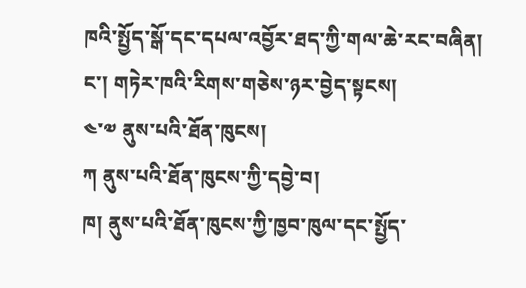ཁའི་སྤྱོད་སྒོ་དང་དཔལ་འབྱོར་ཐད་ཀྱི་གལ་ཆེ་རང་བཞིན།
ང་། གཏེར་ཁའི་རིགས་གཅེས་ཉར་བྱེད་སྟངས།
༤་༧ ནུས་པའི་ཐོན་ཁུངས།
ཀ ནུས་པའི་ཐོན་ཁུངས་ཀྱི་དབྱེ་བ།
ཁ། ནུས་པའི་ཐོན་ཁུངས་ཀྱི་ཁྱབ་ཁུལ་དང་སྤྱོད་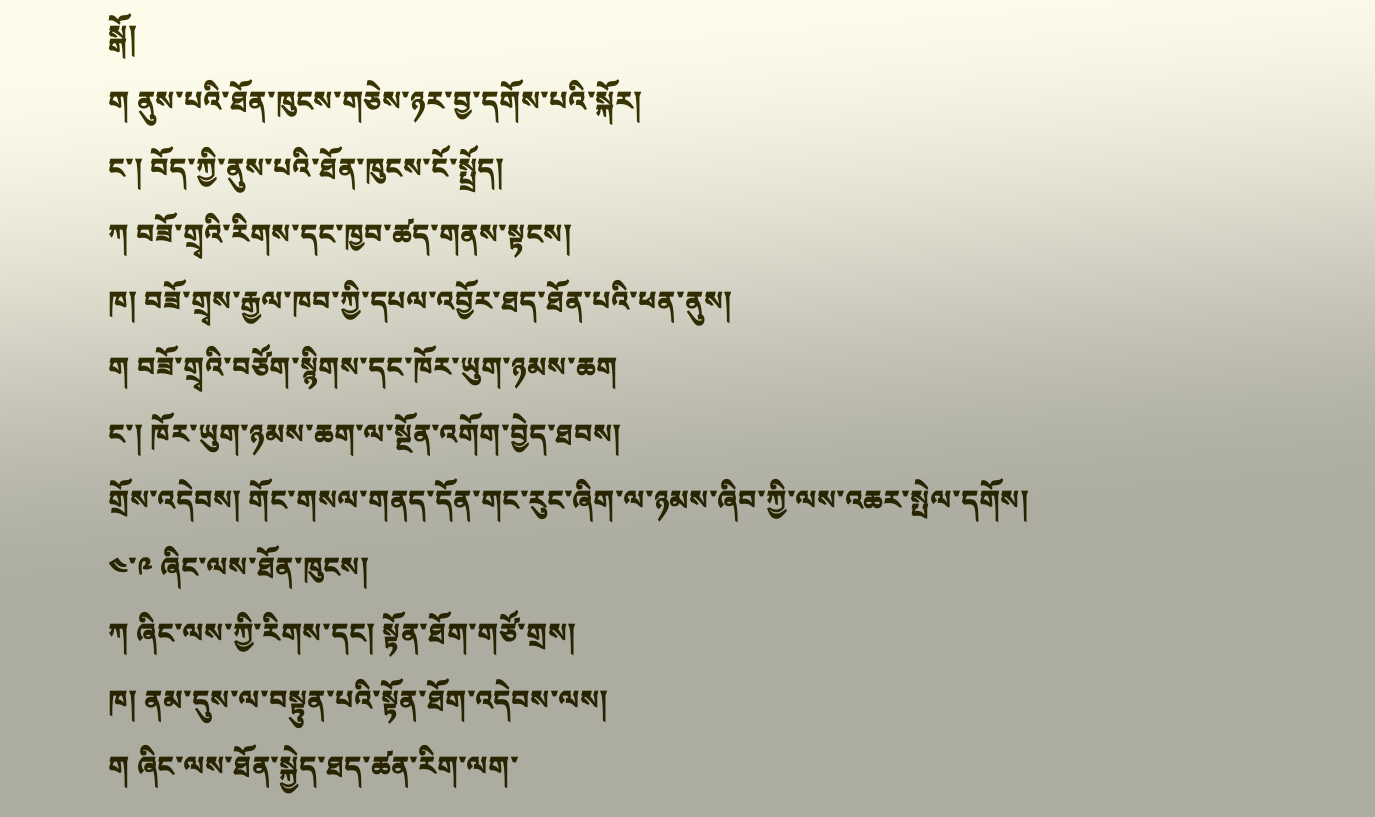སྒོ།
ག ནུས་པའི་ཐོན་ཁུངས་གཅེས་ཉར་བྱ་དགོས་པའི་སྐོར།
ང་། བོད་ཀྱི་ནུས་པའི་ཐོན་ཁུངས་ངོ་སྤྲོད།
ཀ བཟོ་གྲྭའི་རིགས་དང་ཁྱབ་ཚད་གནས་སྟངས།
ཁ། བཟོ་གྲྭས་རྒྱལ་ཁབ་ཀྱི་དཔལ་འབྱོར་ཐད་ཐོན་པའི་ཕན་ནུས།
ག བཟོ་གྲྭའི་བཙོག་སྙིགས་དང་ཁོར་ཡུག་ཉམས་ཆག
ང་། ཁོར་ཡུག་ཉམས་ཆག་ལ་སྔོན་འགོག་བྱེད་ཐབས།
གྲོས་འདེབས། གོང་གསལ་གནད་དོན་གང་རུང་ཞིག་ལ་ཉམས་ཞིབ་ཀྱི་ལས་འཆར་སྤེལ་དགོས།
༤་༩ ཞིང་ལས་ཐོན་ཁུངས།
ཀ ཞིང་ལས་ཀྱི་རིགས་དང། སྟོན་ཐོག་གཙོ་གྲས།
ཁ། ནམ་དུས་ལ་བསྟུན་པའི་སྟོན་ཐོག་འདེབས་ལས།
ག ཞིང་ལས་ཐོན་སྐྱེད་ཐད་ཚན་རིག་ལག་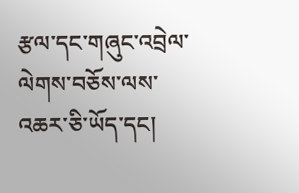རྩལ་དང་གཞུང་འབྲེལ་ལེགས་བཅོས་ལས་འཆར་ཅི་ཡོད་དང།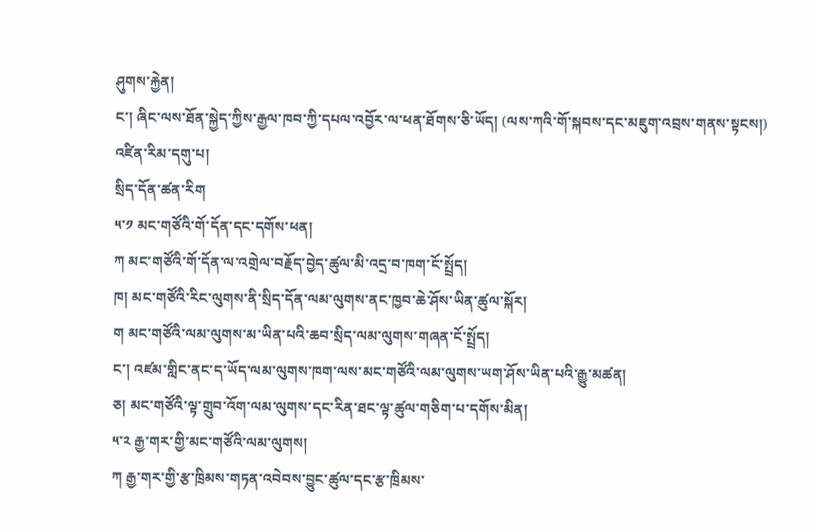ཤུགས་རྐྱེན།
ང་། ཞིང་ལས་ཐོན་སྐྱེད་ཀྱིས་རྒྱལ་ཁབ་ཀྱི་དཔལ་འབྱོར་ལ་ཕན་ཐོགས་ཅི་ཡོད། (ལས་ཀའི་གོ་སྐབས་དང་མཇུག་འབྲས་གནས་སྟངས།)
འཛིན་རིམ་དགུ་པ།
སྲིད་དོན་ཚན་རིག
༥་༡ མང་གཙོའི་གོ་དོན་དང་དགོས་ཕན།
ཀ མང་གཙོའི་གོ་དོན་ལ་འགྲེལ་བརྗོད་བྱེད་ཚུལ་མི་འདྲ་བ་ཁག་ངོ་སྤྲོད།
ཁ། མང་གཙོའི་རིང་ལུགས་ནི་སྲིད་དོན་ལམ་ལུགས་ནང་ཁྱབ་ཆེ་ཤོས་ཡིན་ཚུལ་སྐོར།
ག མང་གཙོའི་ལམ་ལུགས་མ་ཡིན་པའི་ཆབ་སྲིད་ལམ་ལུགས་གཞན་ངོ་སྤྲོད།
ང་། འཛམ་གླིང་ནང་ད་ཡོད་ལམ་ལུགས་ཁག་ལས་མང་གཙོའི་ལམ་ལུགས་ཡག་ཤོས་ཡིན་པའི་རྒྱུ་མཚན།
ཅ། མང་གཙོའི་ལྟ་གྲུབ་འོག་ལམ་ལུགས་དང་རིན་ཐང་ལྟ་ཚུལ་གཅིག་པ་དགོས་མིན།
༥་༢ རྒྱ་གར་གྱི་མང་གཙོའི་ལམ་ལུགས།
ཀ རྒྱ་གར་གྱི་རྩ་ཁྲིམས་གཏན་འབེབས་བྱུང་ཚུལ་དང་རྩ་ཁྲིམས་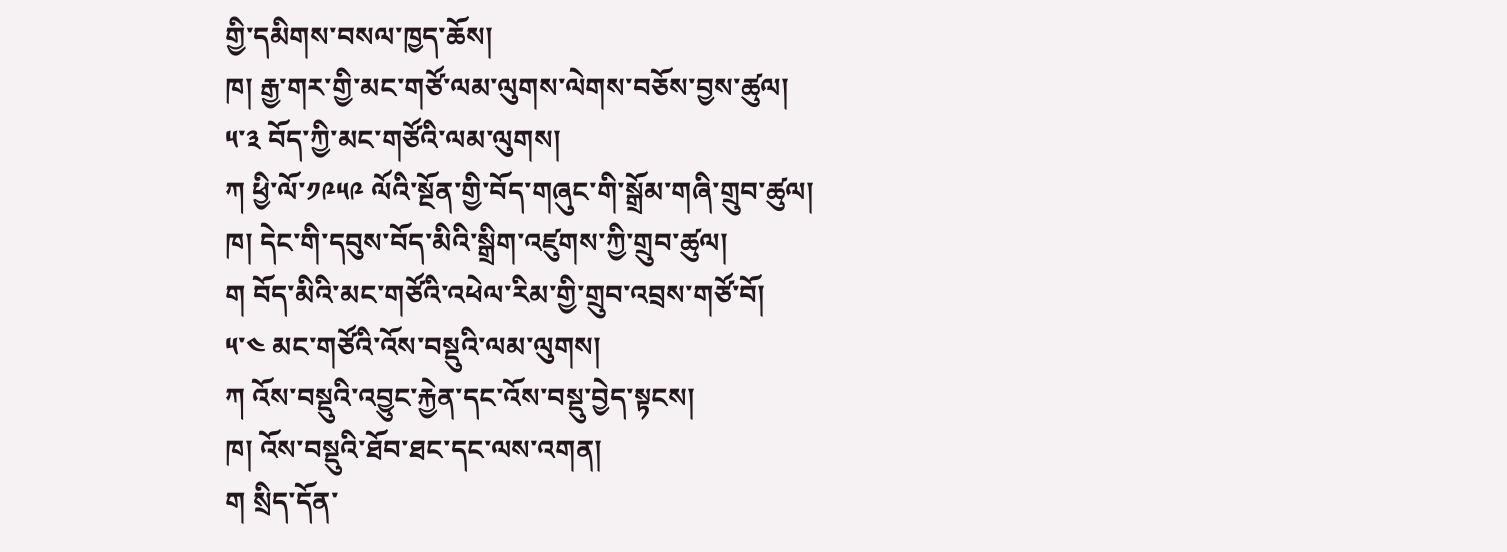གྱི་དམིགས་བསལ་ཁྱད་ཆོས།
ཁ། རྒྱ་གར་གྱི་མང་གཙོ་ལམ་ལུགས་ལེགས་བཅོས་བྱས་ཚུལ།
༥་༣ བོད་ཀྱི་མང་གཙོའི་ལམ་ལུགས།
ཀ ཕྱི་ལོ་༡༩༥༩ ལོའི་སྔོན་གྱི་བོད་གཞུང་གི་སྒྲོམ་གཞི་གྲུབ་ཚུལ།
ཁ། དེང་གི་དབུས་བོད་མིའི་སྒྲིག་འཛུགས་ཀྱི་གྲུབ་ཚུལ།
ག བོད་མིའི་མང་གཙོའི་འཕེལ་རིམ་གྱི་གྲུབ་འབྲས་གཙོ་བོ།
༥་༤ མང་གཙོའི་འོས་བསྡུའི་ལམ་ལུགས།
ཀ འོས་བསྡུའི་འབྱུང་རྐྱེན་དང་འོས་བསྡུ་བྱེད་སྟངས།
ཁ། འོས་བསྡུའི་ཐོབ་ཐང་དང་ལས་འགན།
ག སྲིད་དོན་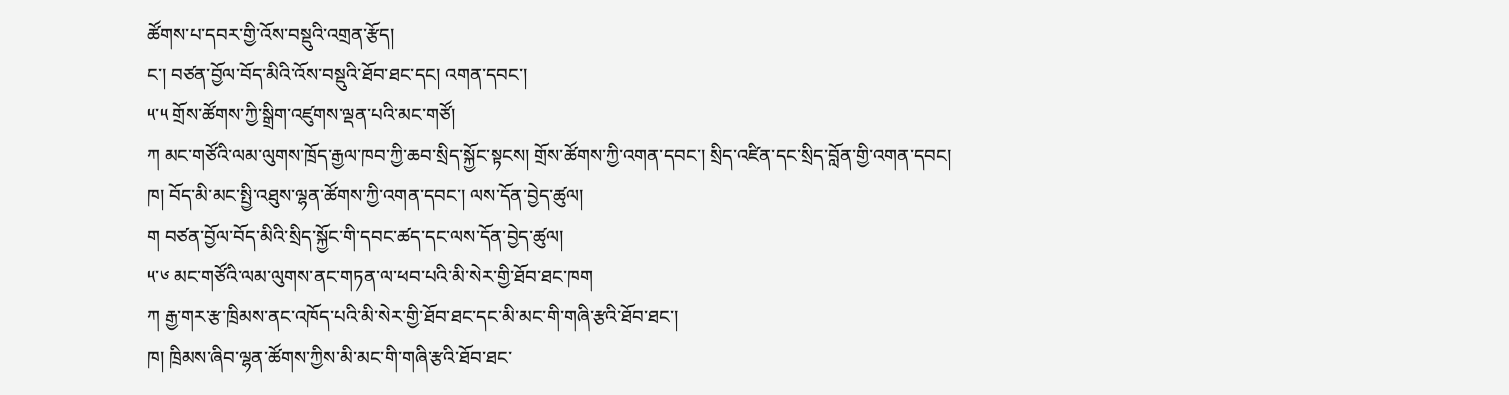ཚོགས་པ་དབར་གྱི་འོས་བསྡུའི་འགྲན་རྩོད།
ང་། བཙན་བྱོལ་བོད་མིའི་འོས་བསྡུའི་ཐོབ་ཐང་དང། འགན་དབང་།
༥་༥ གྲོས་ཚོགས་ཀྱི་སྒྲིག་འཛུགས་ལྡན་པའི་མང་གཙོ།
ཀ མང་གཙོའི་ལམ་ལུགས་ཁྲོད་རྒྱལ་ཁབ་ཀྱི་ཆབ་སྲིད་སྐྱོང་སྟངས། གྲོས་ཚོགས་ཀྱི་འགན་དབང་། སྲིད་འཛིན་དང་སྲིད་བློན་གྱི་འགན་དབང།
ཁ། བོད་མི་མང་སྤྱི་འཐུས་ལྷན་ཚོགས་ཀྱི་འགན་དབང་། ལས་དོན་བྱེད་ཚུལ།
ག བཙན་བྱོལ་བོད་མིའི་སྲིད་སྐྱོང་གི་དབང་ཚད་དང་ལས་དོན་བྱེད་ཚུལ།
༥་༦ མང་གཙོའི་ལམ་ལུགས་ནང་གཏན་ལ་ཕབ་པའི་མི་སེར་གྱི་ཐོབ་ཐང་ཁག
ཀ རྒྱ་གར་རྩ་ཁྲིམས་ནང་འཁོད་པའི་མི་སེར་གྱི་ཐོབ་ཐང་དང་མི་མང་གི་གཞི་རྩའི་ཐོབ་ཐང་།
ཁ། ཁྲིམས་ཞིབ་ལྷན་ཚོགས་ཀྱིས་མི་མང་གི་གཞི་རྩའི་ཐོབ་ཐང་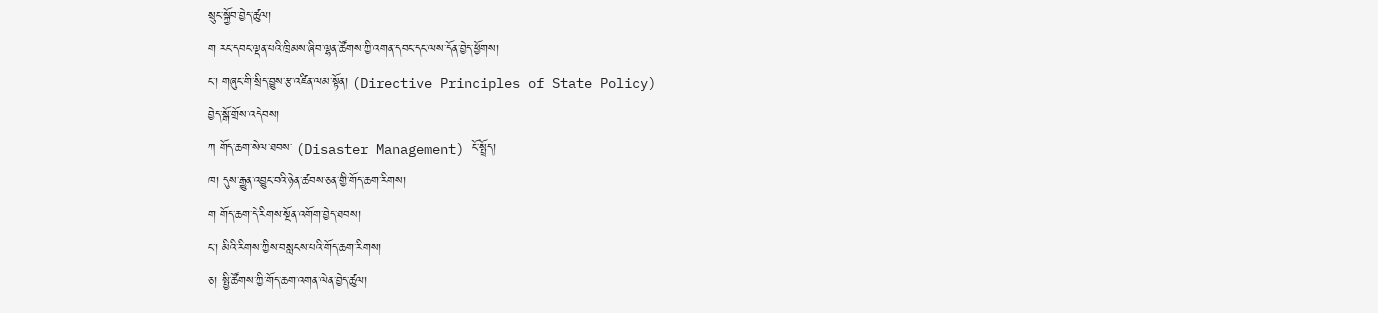སྲུང་སྐྱོབ་བྱེད་ཚུལ།
ག རང་དབང་ལྡན་པའི་ཁྲིམས་ཞིབ་ལྷན་ཚོགས་ཀྱི་འགན་དབང་དང་ལས་དོན་བྱེད་ཕྱོགས།
ང་། གཞུང་གི་སྲིད་བྱུས་རྩ་འཛིན་ལམ་སྟོན། (Directive Principles of State Policy)
བྱེད་སྒོ་གྲོས་འདེབས།
ཀ གོད་ཆག་སེལ་ཐབས་ (Disaster Management) ངོ་སྤྲོད།
ཁ། དུས་རྒྱུན་འབྱུང་བའི་ཉེན་ཚབས་ཅན་གྱི་གོད་ཆག་རིགས།
ག གོད་ཆག་དེ་རིགས་སྔོན་འགོག་བྱེད་ཐབས།
ང་། མིའི་རིགས་ཀྱིས་བསླངས་པའི་གོད་ཆག་རིགས།
ཅ། སྤྱི་ཚོགས་ཀྱི་གོད་ཆག་འགན་ལེན་བྱེད་ཚུལ།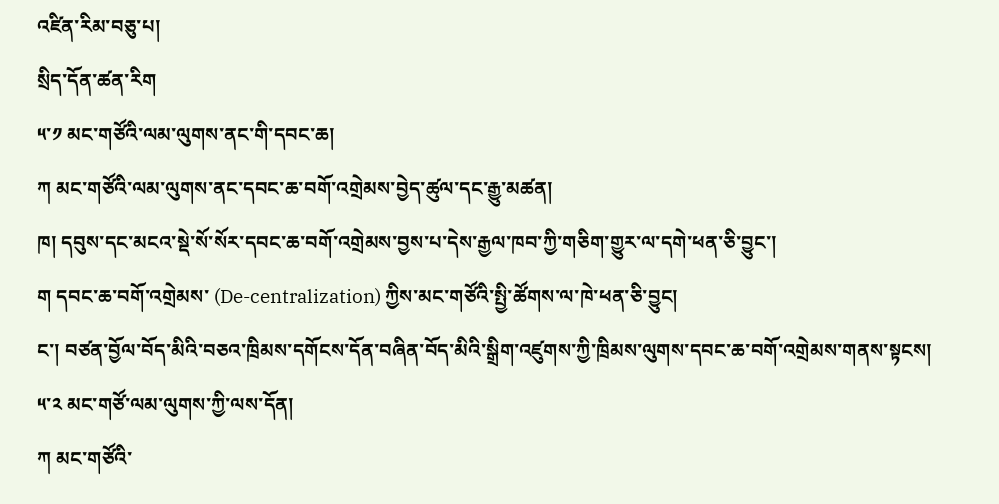འཛིན་རིམ་བཅུ་པ།
སྲིད་དོན་ཚན་རིག
༥་༡ མང་གཙོའི་ལམ་ལུགས་ནང་གི་དབང་ཆ།
ཀ མང་གཙོའི་ལམ་ལུགས་ནང་དབང་ཆ་བགོ་འགྲེམས་བྱེད་ཚུལ་དང་རྒྱུ་མཚན།
ཁ། དབུས་དང་མངའ་སྡེ་སོ་སོར་དབང་ཆ་བགོ་འགྲེམས་བྱས་པ་དེས་རྒྱལ་ཁབ་ཀྱི་གཅིག་གྱུར་ལ་དགེ་ཕན་ཅི་བྱུང་།
ག དབང་ཆ་བགོ་འགྲེམས་ (De-centralization) ཀྱིས་མང་གཙོའི་སྤྱི་ཚོགས་ལ་ཁེ་ཕན་ཅི་བྱུང།
ང་། བཙན་བྱོལ་བོད་མིའི་བཅའ་ཁྲིམས་དགོངས་དོན་བཞིན་བོད་མིའི་སྒྲིག་འཛུགས་ཀྱི་ཁྲིམས་ལུགས་དབང་ཆ་བགོ་འགྲེམས་གནས་སྟངས།
༥་༢ མང་གཙོ་ལམ་ལུགས་ཀྱི་ལས་དོན།
ཀ མང་གཙོའི་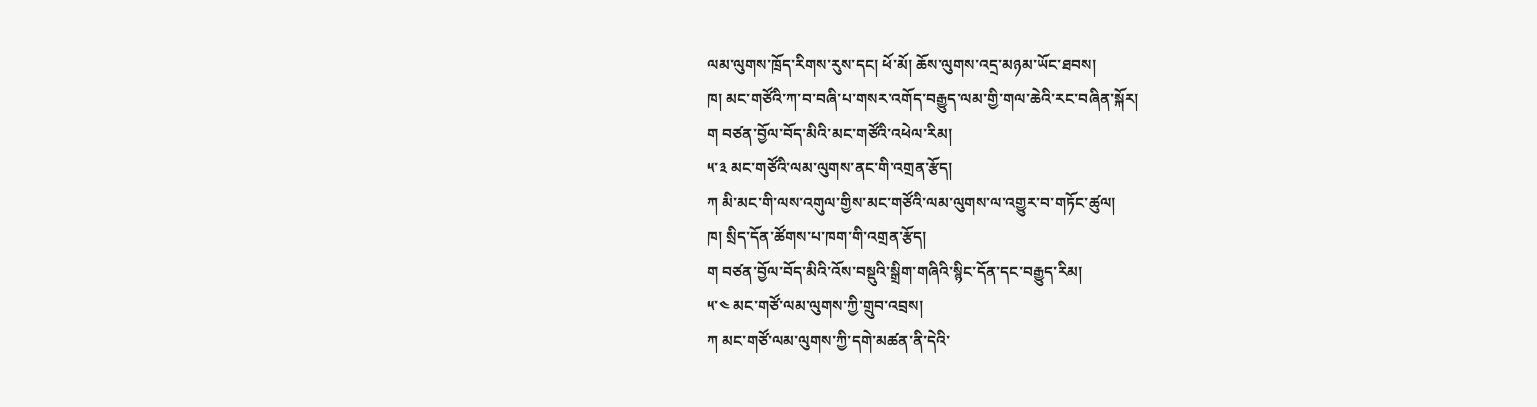ལམ་ལུགས་ཁྲོད་རིགས་རུས་དང། ཕོ་མོ། ཆོས་ལུགས་འདྲ་མཉམ་ཡོང་ཐབས།
ཁ། མང་གཙོའི་ཀ་བ་བཞི་པ་གསར་འགོད་བརྒྱུད་ལམ་གྱི་གལ་ཆེའི་རང་བཞིན་སྐོར།
ག བཙན་བྱོལ་བོད་མིའི་མང་གཙོའི་འཕེལ་རིམ།
༥་༣ མང་གཙོའི་ལམ་ལུགས་ནང་གི་འགྲན་རྩོད།
ཀ མི་མང་གི་ལས་འགུལ་གྱིས་མང་གཙོའི་ལམ་ལུགས་ལ་འགྱུར་བ་གཏོང་ཚུལ།
ཁ། སྲིད་དོན་ཚོགས་པ་ཁག་གི་འགྲན་རྩོད།
ག བཙན་བྱོལ་བོད་མིའི་འོས་བསྡུའི་སྒྲིག་གཞིའི་སྙིང་དོན་དང་བརྒྱུད་རིམ།
༥་༤ མང་གཙོ་ལམ་ལུགས་ཀྱི་གྲུབ་འབྲས།
ཀ མང་གཙོ་ལམ་ལུགས་ཀྱི་དགེ་མཚན་ནི་དེའི་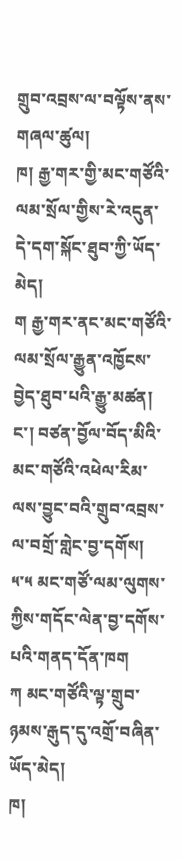གྲུབ་འབྲས་ལ་བལྟོས་ནས་གཞལ་ཚུལ།
ཁ། རྒྱ་གར་གྱི་མང་གཙོའི་ལམ་སྲོལ་གྱིས་རེ་འདུན་དེ་དག་སྐོང་ཐུབ་ཀྱི་ཡོད་མེད།
ག རྒྱ་གར་ནང་མང་གཙོའི་ལམ་སྲོལ་རྒྱུན་འཁྱོངས་བྱེད་ཐུབ་པའི་རྒྱུ་མཚན།
ང་། བཙན་བྱོལ་བོད་མིའི་མང་གཙོའི་འཕེལ་རིམ་ལས་བྱུང་བའི་གྲུབ་འབྲས་ལ་བགྲོ་གླེང་བྱ་དགོས།
༥་༥ མང་གཙོ་ལམ་ལུགས་ཀྱིས་གདོང་ལེན་བྱ་དགོས་པའི་གནད་དོན་ཁག
ཀ མང་གཙོའི་ལྟ་གྲུབ་ཉམས་རྒུད་དུ་འགྲོ་བཞིན་ཡོད་མེད།
ཁ།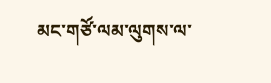མང་གཙོ་ལམ་ལུགས་ལ་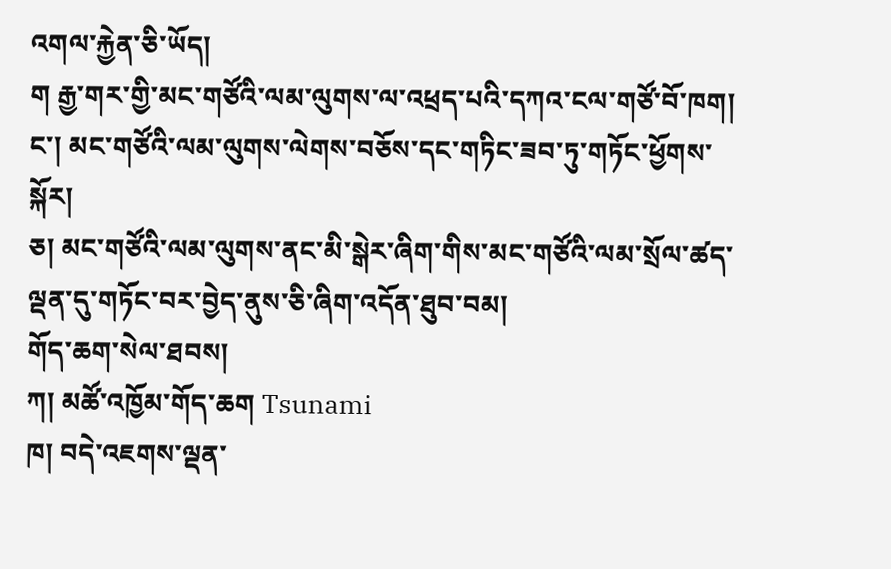འགལ་རྐྱེན་ཅི་ཡོད།
ག རྒྱ་གར་གྱི་མང་གཙོའི་ལམ་ལུགས་ལ་འཕྲད་པའི་དཀའ་ངལ་གཙོ་བོ་ཁག།
ང་། མང་གཙོའི་ལམ་ལུགས་ལེགས་བཅོས་དང་གཏིང་ཟབ་ཏུ་གཏོང་ཕྱོགས་སྐོར།
ཅ། མང་གཙོའི་ལམ་ལུགས་ནང་མི་སྒེར་ཞིག་གིས་མང་གཙོའི་ལམ་སྲོལ་ཚད་ལྡན་དུ་གཏོང་བར་བྱེད་ནུས་ཅི་ཞིག་འདོན་ཐུབ་བམ།
གོད་ཆག་སེལ་ཐབས།
ཀ། མཚོ་འཁྱོམ་གོད་ཆག Tsunami
ཁ། བདེ་འཇགས་ལྡན་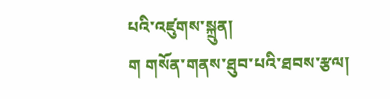པའི་འཛུགས་སྐྲུན།
ག གསོན་གནས་ཐུབ་པའི་ཐབས་རྩལ།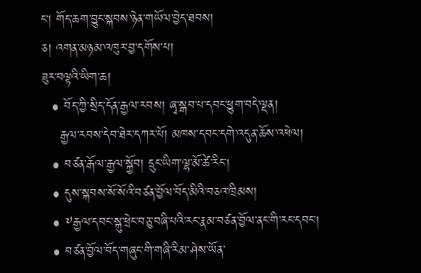ང་། གོད་ཆག་བྱུང་སྐབས་ཉེན་གཡོལ་བྱེད་ཐབས།
ཅ། འགན་མཉམ་འཁུར་བྱ་དགོས་པ།
ཟུར་བལྟའི་ཡིག་ཆ།
  • བོད་ཀྱི་སྲིད་དོན་རྒྱལ་རབས། ཞྭ་སྒབ་པ་དབང་ཕྱུག་བདེ་ལྡན།
    རྒྱལ་རབས་དེབ་ཐེར་དཀར་པོ། མཁས་དབང་དགེ་འདུན་ཆོས་འཕེལ།
  • བཙན་རྒོལ་རྒྱལ་སྐྱོབ། དྲུང་ཡིག་ལྷ་མོ་ཚེ་རིང།
  • དུས་སྐབས་སོ་སོའི་བཙན་བྱོལ་བོད་མིའི་བཅའ་ཁྲིམས།
  • ༸རྒྱལ་དབང་སྐུ་ཕྲེང་བཅུ་བཞི་པའི་རང་རྣམ་བཙན་བྱོལ་ནང་གི་རང་དབང།
  • བཙན་བྱོལ་བོད་གཞུང་གི་གཞི་རིམ་ཤེས་ཡོན་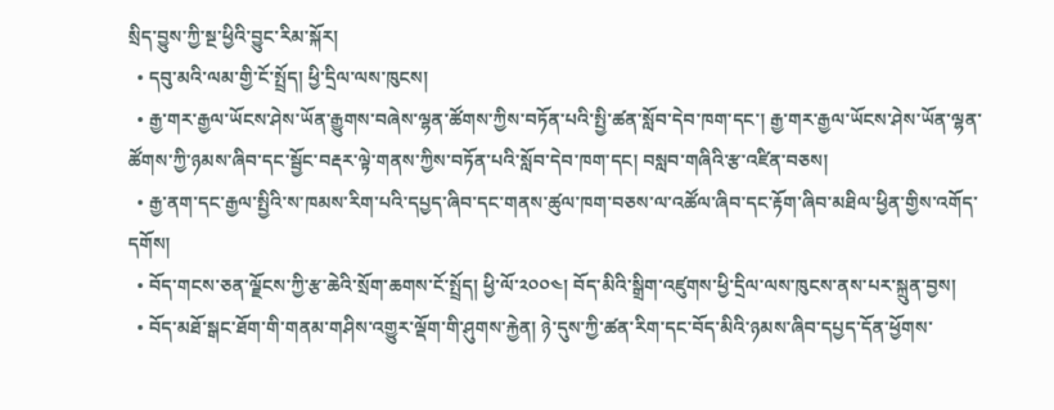སྲིད་བྱུས་ཀྱི་སྔ་ཕྱིའི་བྱུང་རིམ་སྐོར།
  • དབུ་མའི་ལམ་གྱི་ངོ་སྤྲོད། ཕྱི་དྲིལ་ལས་ཁུངས།
  • རྒྱ་གར་རྒྱལ་ཡོངས་ཤེས་ཡོན་རྒྱུགས་བཞེས་ལྷན་ཚོགས་ཀྱིས་བཏོན་པའི་སྤྱི་ཚན་སློབ་དེབ་ཁག་དང་། རྒྱ་གར་རྒྱལ་ཡོངས་ཤེས་ཡོན་ལྷན་ཚོགས་ཀྱི་ཉམས་ཞིབ་དང་སྦྱོང་བརྡར་ལྟེ་གནས་ཀྱིས་བཏོན་པའི་སློབ་དེབ་ཁག་དང། བསླབ་གཞིའི་རྩ་འཛིན་བཅས།
  • རྒྱ་ནག་དང་རྒྱལ་སྤྱིའི་ས་ཁམས་རིག་པའི་དཔྱད་ཞིབ་དང་གནས་ཚུལ་ཁག་བཅས་ལ་འཚོལ་ཞིབ་དང་རྟོག་ཞིབ་མཐིལ་ཕྱིན་གྱིས་འགོད་དགོས།
  • བོད་གངས་ཅན་ལྗོངས་ཀྱི་རྩ་ཆེའི་སྲོག་ཆགས་ངོ་སྤྲོད། ཕྱི་ལོ་༢༠༠༤། བོད་མིའི་སྒྲིག་འཛུགས་ཕྱི་དྲིལ་ལས་ཁུངས་ནས་པར་སྐྲུན་བྱས།
  • བོད་མཐོ་སྒང་ཐོག་གི་གནམ་གཤིས་འགྱུར་ལྡོག་གི་ཤུགས་རྐྱེན། ཉེ་དུས་ཀྱི་ཚན་རིག་དང་བོད་མིའི་ཉམས་ཞིབ་དཔྱད་དོན་ཕྱོགས་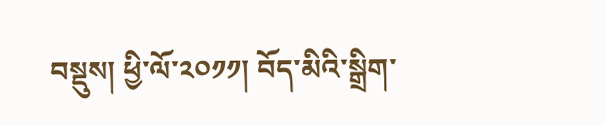བསྡུས། ཕྱི་ལོ་༢༠༡༡། བོད་མིའི་སྒྲིག་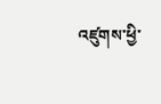འཛུགས་ཕྱི་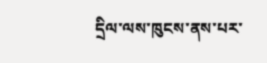དྲིལ་ལས་ཁུངས་ནས་པར་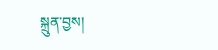སྐྲུན་བྱས།